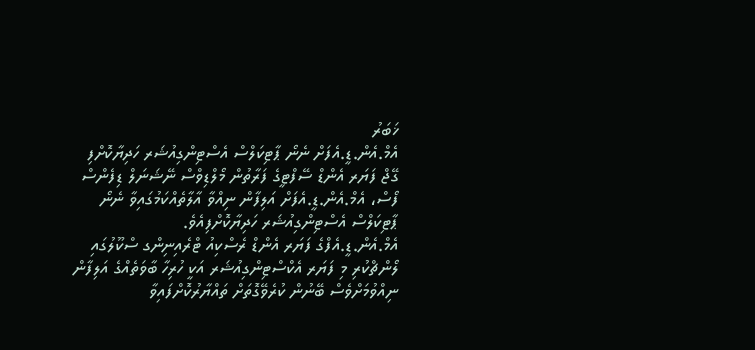ޚަބަރު
އެމް.އެން.ޑީ.އެފަށް ނެނޯ ޕާޓިކަލްސް އެސްޓިންގިއުޝަރ ހަދިޔާކޮށްފި
ގޭޖް ފަޔަރ އެންޑް ސޭފްޓީގެ ފަރާތުން މޯލްޑިވްސް ނޭޝަނަލް ޑިފެންސް ފޯސް، އެމް.އެން.ޑީ.އެފަށް އަލިފާން ނިއްވާ އާލާތެއްކަމުގައިވާ ނެނޯ ޕާޓިކަލްސް އެސްޓިންގިއުޝަރ ހަދިޔާކޮށްފިއެވެ.
އެމް.އެން.ޑީ.އެފްގެ ފަޔަރ އެންޑް ރެސްކިއު ޓްރެއިނިންގ ސްކޫލުގައި ލޯންޗްކުރި މި ފަޔަރ އެކްސްޓިންގިއުޝަރ އަކީ ހުރިހާ ބާވަތެއްގެ އަލިފާން ނިއްވުމަށްވެސް ބޭނުން ކުރެވޭގޮތަށް ތައްޔާރުކޮށްފައިވާ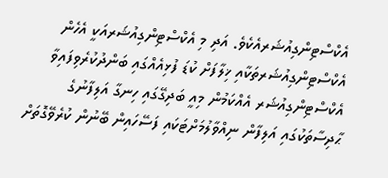އެކްސްޓިންގިއުޝަރއެކެވެ. އަދި މި އެކްސްޓިންގިއުޝަރއަކީ އެހެން އެކްސްޓިންގިއުޝަރތަކާއި ޚިލާފަށް ކުޑަ ފުޅިއެއްގައި ބަންދުކުރެވިފައިވާ އެކްސްޓިންގިއުޝަރ އެއްކަމުން މިއީ ބަދިގޭގައި ހިނގާ އަލިފާނުގެ ޙާދިސާތަކުގައި އަލިފާން ނިއްވާލުމަށްޓަކައި ފަސޭހައިން ބޭނުން ކުރެވޭގޮތަށް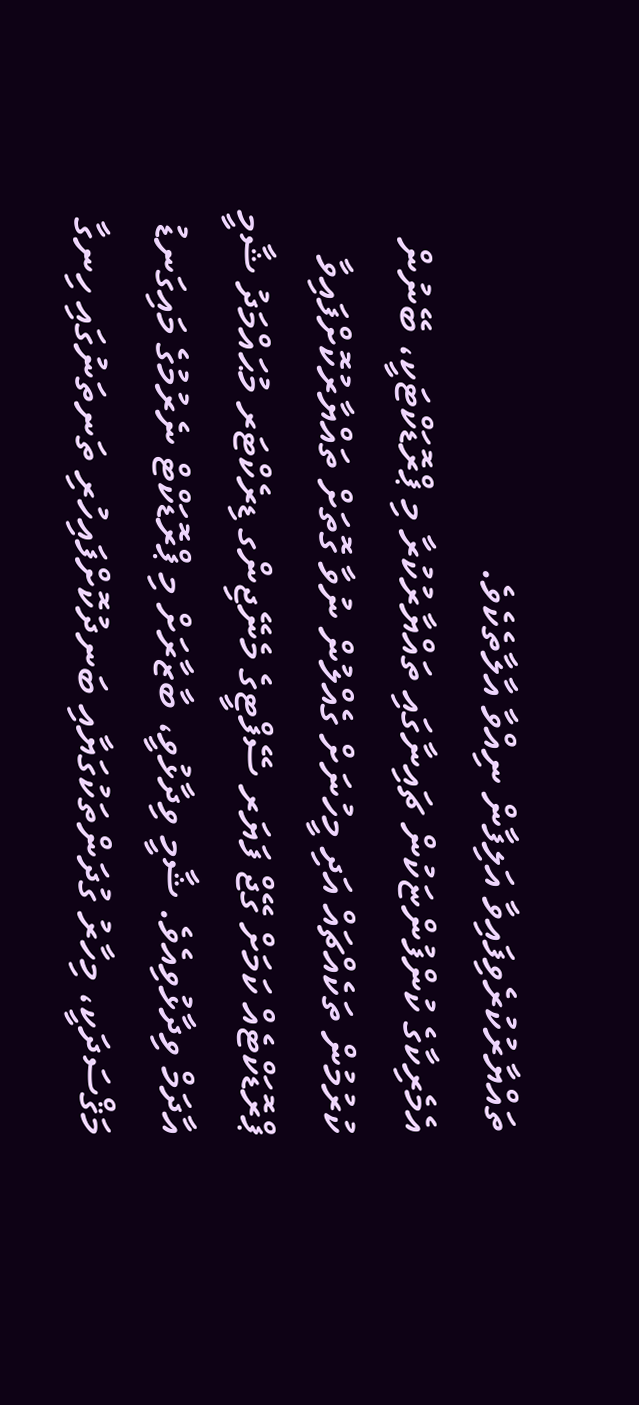ތައްޔާރުކުރެވިފައިވާ އަލިފާން ނިއްވާ އާލާތެކެވެ.
އެމެރިކާގެ ކުންފުންޏަކުން ޗައިނާގައި ތައްޔާރުކުރާ މި ޕްރޮޑަކްޓަކީ، ބޭނުން ކުރުމުން ތަކެއްޗައް އަދި މީހުނަށް ގެއްލުން ނުވާ ގޮތަށް ތައްޔާރުކޮށްފައިވާ ޕްރޮޑަކްޓެއް ކަމަށް ގޭޖް ފަޔަރ ސޭފްޓީގެ މެނޭޖިންގ ޑިރެކްޓަރ މުޙައްމަދު ޝާމީ އާދަމް ވިދާޅުވިއެވެ. ޝާމީ ވިދާޅުވީ، ބާޒާރަށް މި ޕްރޮޑަކްޓް ނެރުމުގެ މައިގަނޑު މަޤްސަދަކީ، މިހާރު ގުދަންތަކުގަޔާއި ބަނދުކޮށްފައިހުރި ތަނތަނުގައި ހިނގާ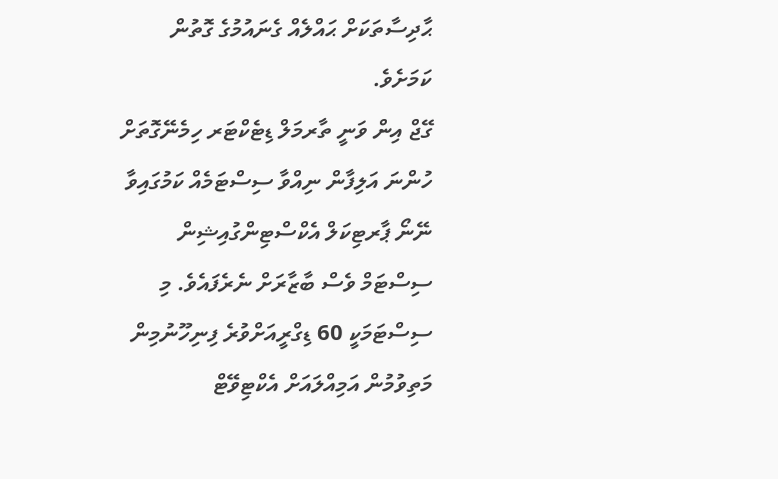ޙާދިސާތަކަށް ޙައްލެއް ގެނައުމުގެ ގޮތުން ކަމަށެވެ.
ގޭޖް އިން ވަނީ ތާރމަލް ޑިޓެކްޓަރ ހިމެނޭގޮތަށް ހުންނަ އަލިފާން ނިއްވާ ސިސްޓަމެއް ކަމުގައިވާ ނޭނޯ ޕާރޓިކަލް އެކްސްޓިންގުއިޝިން ސިސްޓަމް ވެސް ބާޒާރަށް ނެރެފައެވެ. މި ސިސްޓަމަކީ 60 ޑިގްރީއަށްވުރެ ފިނިހޫނުމިން މަތިވުމުން އަމިއްލައަށް އެކްޓިވޭޓް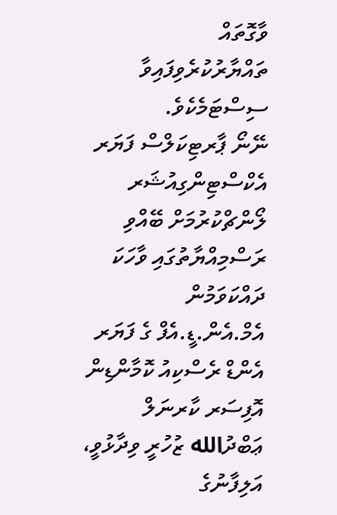ވާގޮތައް ތައްޔާރުކުރެވިފައިވާ ސިސްޓަމެކެވެ.
ނޭނޯ ޕާރޓިކަލްސް ފަޔަރ އެކްސްޓިންގިއުޝަރ ލޯންޗްކުރުމަށް ބޭއްވި ރަސްމިއްޔާތުގައި ވާހަކަ ދައްކަވަމުން އެމް.އެން.ޑީ.އެފް ގެ ފަޔަރ އެންޑް ރެސްކިއު ކޮމާންޑިން އޮފިސަރ ކާރނަލް ޢަބްދުالله ޒުހުރީ ވިދާޅުވީ، އަލިފާނުގެ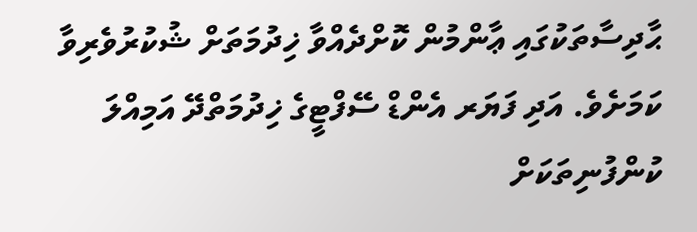ޙާދިސާތަކުގައި ޢާންމުން ކޮށްދެއްވާ ޚިދުމަތަށް ޝުކުރުވެރިވާ ކަމަށެވެ. އަދި ފަޔަރ އެންޑް ސޭފްޓީގެ ޚިދުމަތްދޭ އަމިއްލަ ކުންފުނިތަކަށް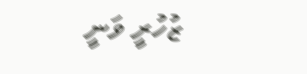ޒުހުރީ ވަނީ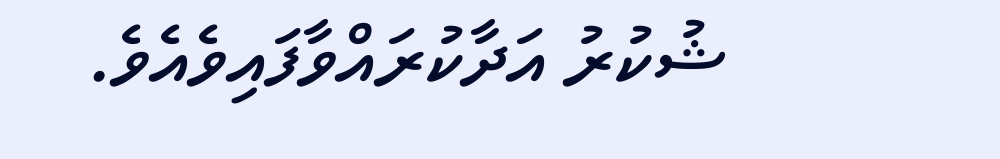ޝުކުރު އަދާކުރައްވާފައިވެއެވެ.